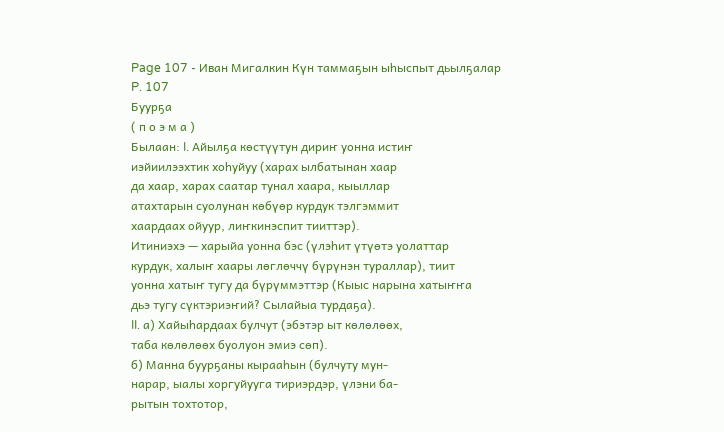Page 107 - Иван Мигалкин Күн таммаҕын ыһыспыт дьылҕалар
P. 107
Буурҕа
( п о э м а )
Былаан: I. Айылҕа көстүүтун дириҥ уонна истиҥ
иэйиилээхтик хоһуйуу (харах ылбатынан хаар
да хаар, харах саатар тунал хаара, кыыллар
атахтарын суолунан көбүөр курдук тэлгэммит
хаардаах ойуур, лиҥкинэспит тииттэр).
Итиниэхэ — харыйа уонна бэс (үлэһит үтүөтэ уолаттар
курдук, халыҥ хаары лөглөччү бүрүнэн тураллар), тиит
уонна хатыҥ тугу да бүрүммэттэр (Кыыс нарына хатыҥҥа
дьэ тугу сүктэриэҥий? Сылайыа турдаҕа).
II. а) Хайыһардаах булчут (эбэтэр ыт көлөлөөх,
таба көлөлөөх буолуон эмиэ сөп).
б) Манна буурҕаны кырааһын (булчуту мун-
нарар, ыалы хоргуйууга тириэрдэр, үлэни ба-
рытын тохтотор,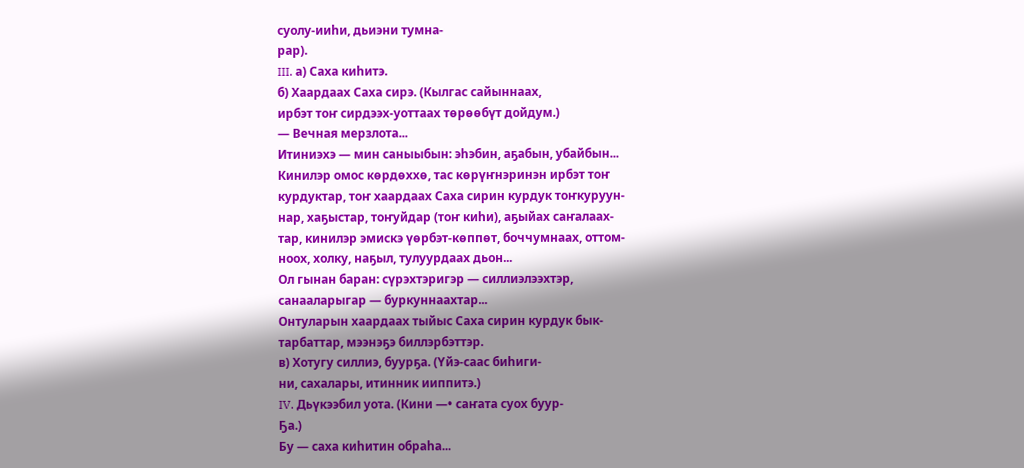суолу-ииһи, дьиэни тумна-
рар).
III. а) Саха киһитэ.
б) Хаардаах Саха сирэ. (Кылгас сайыннаах,
ирбэт тоҥ сирдээх-уоттаах төрөөбүт дойдум.)
— Вечная мерзлота...
Итиниэхэ — мин саныыбын: эһэбин, аҕабын, убайбын...
Кинилэр омос көрдөххө, тас көрүҥнэринэн ирбэт тоҥ
курдуктар, тоҥ хаардаах Саха сирин курдук тоҥкуруун-
нар, хаҕыстар, тоҥуйдар (тоҥ киһи), аҕыйах саҥалаах-
тар, кинилэр эмискэ үөрбэт-көппөт, боччумнаах, оттом-
ноох, холку, наҕыл, тулуурдаах дьон...
Ол гынан баран: сүрэхтэригэр — силлиэлээхтэр,
санааларыгар — буркуннаахтар...
Онтуларын хаардаах тыйыс Саха сирин курдук бык-
тарбаттар, мээнэҕэ биллэрбэттэр.
в) Хотугу силлиэ, буурҕа. (Үйэ-саас биһиги-
ни, сахалары, итинник ииппитэ.)
IV. Дьүкээбил уота. (Кини —• саҥата суох буур-
Ҕа.)
Бу — саха киһитин обраһа...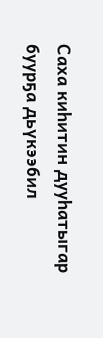Саха киһитин дууһатыгар буурҕа дьүкээбил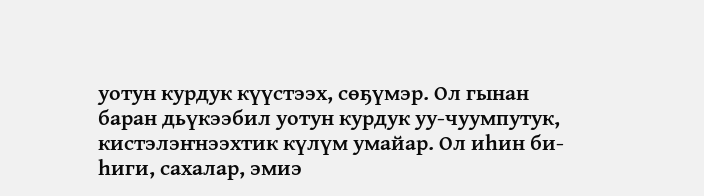уотун курдук күүстээх, сөҕүмэр. Ол гынан
баран дьүкээбил уотун курдук уу-чуумпутук,
кистэлэҥнээхтик күлүм умайар. Ол иһин би-
һиги, сахалар, эмиэ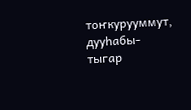тоҥкурууммут, дууһабы-
тыгар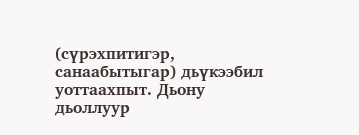(сүрэхпитигэр, санаабытыгар) дьүкээбил
уоттаахпыт. Дьону дьоллуур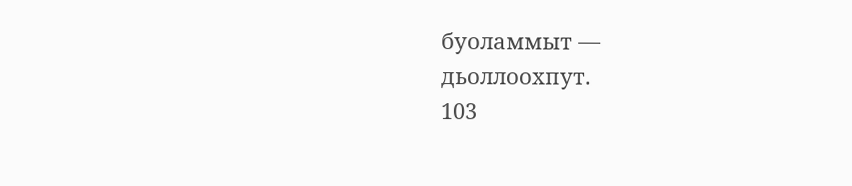буоламмыт —
дьоллоохпут.
103